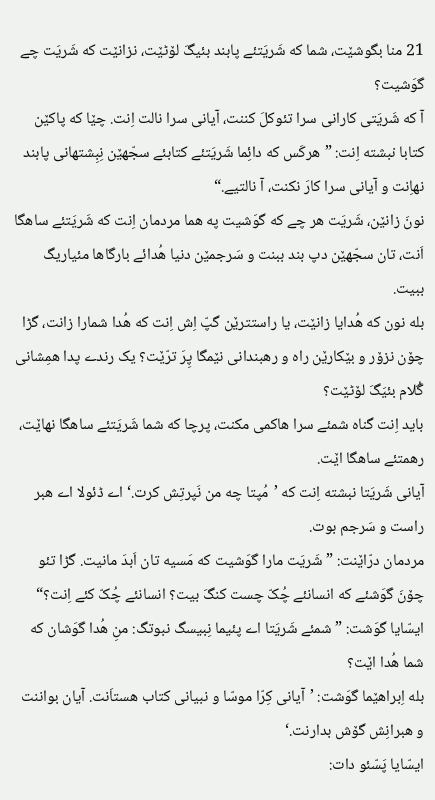21 منا بگوشێت، شما که شَریَتئے پابند بئیگَ لۆٹێت، نزانێت که شَریَت چے گوَشیت؟
آ که شَریَتی کارانی سرا تئوکلَ کننت، آیانی سرا نالت اِنت. چێا که پاکێن کتابا نبشته اِنت: ”هرکَس که دائِما شَریَتئے کتابئے سجّهێن نِبِشتهانی پابند نهاِنت و آیانی سرا کارَ نکنت، آ نالتیے.“
نونَ زانێن، شَریَت هر چے که گوَشیت په هما مردمان اِنت که شَریَتئے ساهگا اَنت، تان سجّهێن دپ بند ببنت و سَرجمێن دنیا هُدائے بارگاها مئیاریگ ببیت.
بله نون که هُدایا زانێت، یا راستترێن گپّ اِش اِنت که هُدا شمارا زانت، گڑا چۆن نزۆر و بێکارێن راه و رهبندانی نێمگا پِرَ ترّێت؟ یک رندے پدا همِشانی گُلام بئیَگَ لۆٹێت؟
باید اِنت گناه شمئے سرا هاکمی مکنت، پرچا که شما شَریَتئے ساهگا نهاێت، رهمتئے ساهگا اێت.
آیانی شَریَتا نبشته اِنت که ’مُپتا چه من نَپرتِش کرت.‘ اے ڈئولا اے هبر راست و سَرجم بوت.
مردمان درّاێنت: ”شَریَت مارا گوَشیت که مَسیه تان اَبدَ مانیت. گڑا تئو چۆنَ گوَشئے که انسانئے چُکّ چست کنگَ بیت؟ انسانئے چُکّ کئے اِنت؟“
ایسّایا گوَشت: ”شمئے شَریَتا اے پئیما نِبیسگ نبوتگ: منِ هُدا گوَشان که شما هُدا اێت؟
بله اِبراهێما گوَشت: ’آیانی کِرّا موسّا و نبیانی کتاب هستاَنت. آیان بواننت و هبرانِش گۆش بدارنت.‘
ایسّایا پَسّئو دات: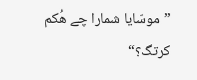”موسّایا شمارا چے هُکم کرتگ؟“